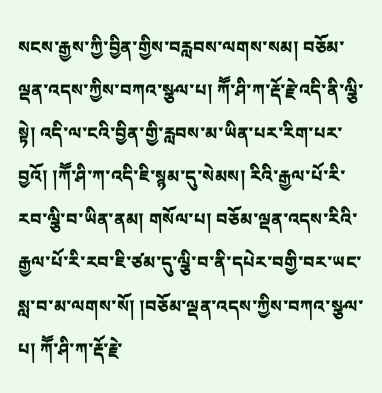སངས་རྒྱས་ཀྱི་བྱིན་གྱིས་བརླབས་ལགས་སམ། བཅོམ་ལྡན་འདས་ཀྱིས་བཀའ་སྩལ་པ། ཀཽ་ཤི་ཀ་རྡོ་རྗེ་འདི་ནི་ལྕི་སྟེ། འདི་ལ་ངའི་བྱིན་གྱི་རླབས་མ་ཡིན་པར་རིག་པར་བྱའོ། །ཀཽ་ཤི་ཀ་འདི་ཇི་སྙམ་དུ་སེམས། རིའི་རྒྱལ་པོ་རི་རབ་ལྕི་བ་ཡིན་ནམ། གསོལ་པ། བཅོམ་ལྡན་འདས་རིའི་རྒྱལ་པོ་རི་རབ་ཇི་ཙམ་དུ་ལྕི་བ་ནི་དཔེར་བགྱི་བར་ཡང་སླ་བ་མ་ལགས་སོ། །བཅོམ་ལྡན་འདས་ཀྱིས་བཀའ་སྩལ་པ། ཀཽ་ཤི་ཀ་རྡོ་རྗེ་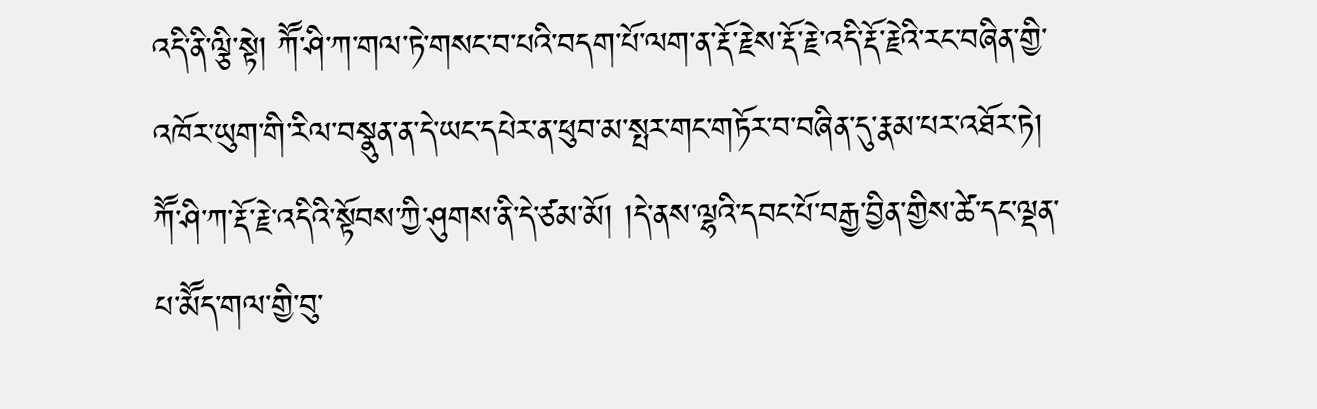འདི་ནི་ལྕི་སྟེ། ཀཽ་ཤི་ཀ་གལ་ཏེ་གསང་བ་པའི་བདག་པོ་ལག་ན་རྡོ་རྗེས་རྡོ་རྗེ་འདི་རྡོ་རྗེའི་རང་བཞིན་གྱི་འཁོར་ཡུག་གི་རིལ་བསྣུན་ན་དེ་ཡང་དཔེར་ན་ཕུབ་མ་སྤར་གང་གཏོར་བ་བཞིན་དུ་རྣམ་པར་འཐོར་ཏེ། ཀཽ་ཤི་ཀ་རྡོ་རྗེ་འདིའི་སྟོབས་ཀྱི་ཤུགས་ནི་དེ་ཙམ་མོ། །དེ་ནས་ལྷའི་དབང་པོ་བརྒྱ་བྱིན་གྱིས་ཚེ་དང་ལྡན་པ་མཽད་གལ་གྱི་བུ་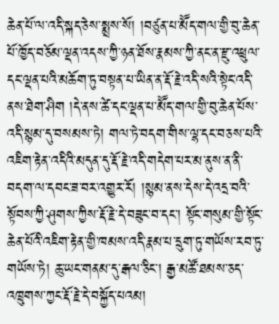ཆེན་པོ་ལ་འདི་སྐད་ཅེས་སྨྲས་སོ། །བཙུན་པ་མཽད་གལ་གྱི་བུ་ཆེན་པོ་ཁྱོད་བཅོམ་ལྡན་འདས་ཀྱི་ཉན་ཐོས་རྣམས་ཀྱི་ནང་ན་རྫུ་འཕྲུལ་དང་ལྡན་པའི་མཆོག་ཏུ་བསྟན་པ་ཡིན་ན་རྡོ་རྗེ་འདི་སའི་སྟེང་འདི་ནས་ཐེག་ཤིག །དེ་ནས་ཚེ་དང་ལྡན་པ་མཽད་གལ་གྱི་བུ་ཆེན་པོས་འདི་སྙམ་དུ་བསམས་ཏེ། གལ་ཏེ་བདག་གིས་ལྷ་དང་བཅས་པའི་འཇིག་རྟེན་འདིའི་མདུན་དུ་རྡོ་རྗེ་འདི་གདེག་པར་མ་ནུས་ན་ནི་བདག་ལ་དབང་ཟ་བར་འགྱུར་རོ། །སྙམ་ནས་དེས་དེ་འདྲ་བའི་སྟོབས་ཀྱི་ཤུགས་ཀྱིས་རྡོ་རྗེ་དེ་བཟུང་བ་དང་། སྟོང་གསུམ་གྱི་སྟོང་ཆེན་པོའི་འཇིག་རྟེན་གྱི་ཁམས་འདི་རྣམ་པ་དྲུག་ཏུ་གཡོས་རབ་ཏུ་གཡོས་ཏེ། ཆུ་ཡང་གནམ་དུ་རྒལ་ཅིང་། རྒྱ་མཚོ་ཐམས་ཅད་འཁྲུགས་ཀྱང་རྡོ་རྗེ་དེ་བསྐྱོད་པའམ།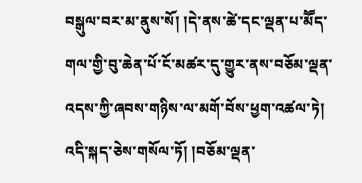བསྒུལ་བར་མ་ནུས་སོ། །དེ་ནས་ཚེ་དང་ལྡན་པ་མཽད་གལ་གྱི་བུ་ཆེན་པོ་ངོ་མཚར་དུ་གྱུར་ནས་བཅོམ་ལྡན་འདས་ཀྱི་ཞབས་གཉིས་ལ་མགོ་བོས་ཕྱག་འཚལ་ཏེ། འདི་སྐད་ཅེས་གསོལ་ཏོ། །བཅོམ་ལྡན་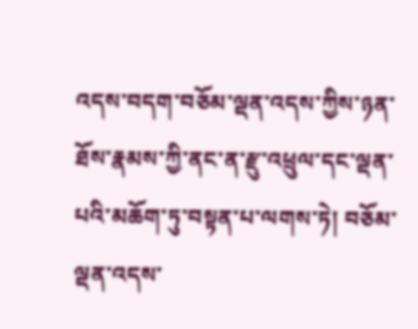འདས་བདག་བཅོམ་ལྡན་འདས་ཀྱིས་ཉན་ཐོས་རྣམས་ཀྱི་ནང་ན་རྫུ་འཕྲུལ་དང་ལྡན་པའི་མཆོག་ཏུ་བསྟན་པ་ལགས་ཏེ། བཅོམ་ལྡན་འདས་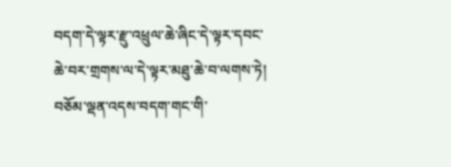བདག་དེ་ལྟར་རྫུ་འཕྲུལ་ཆེ་ཞིང་དེ་ལྟར་དབང་ཆེ་བར་གྲགས་ལ་དེ་ལྟར་མཐུ་ཆེ་བ་ལགས་ཏེ། བཅོམ་ལྡན་འདས་བདག་གང་གི་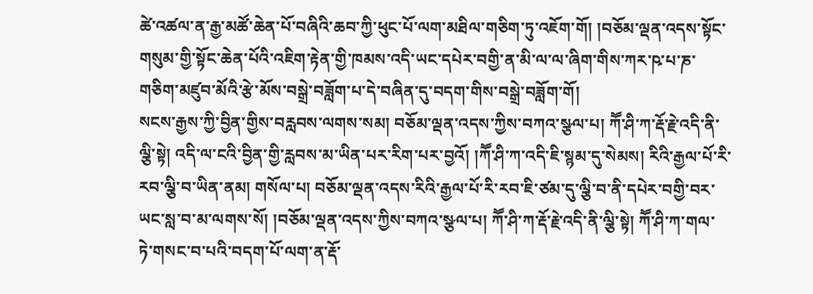ཚེ་འཚལ་ན་རྒྱ་མཚོ་ཆེན་པོ་བཞིའི་ཆབ་ཀྱི་ཕུང་པོ་ལག་མཐིལ་གཅིག་ཏུ་འཇོག་གོ། །བཅོམ་ལྡན་འདས་སྟོང་གསུམ་གྱི་སྟོང་ཆེན་པོའི་འཇིག་རྟེན་གྱི་ཁམས་འདི་ཡང་དཔེར་བགྱི་ན་མི་ལ་ལ་ཞིག་གིས་ཀར་ཥ་པ་ཎ་གཅིག་མཛུབ་མོའི་རྩེ་མོས་བསྒྲེ་བཟློག་པ་དེ་བཞིན་དུ་བདག་གིས་བསྒྲེ་བཟློག་གོ།
སངས་རྒྱས་ཀྱི་བྱིན་གྱིས་བརླབས་ལགས་སམ། བཅོམ་ལྡན་འདས་ཀྱིས་བཀའ་སྩལ་པ། ཀཽ་ཤི་ཀ་རྡོ་རྗེ་འདི་ནི་ལྕི་སྟེ། འདི་ལ་ངའི་བྱིན་གྱི་རླབས་མ་ཡིན་པར་རིག་པར་བྱའོ། །ཀཽ་ཤི་ཀ་འདི་ཇི་སྙམ་དུ་སེམས། རིའི་རྒྱལ་པོ་རི་རབ་ལྕི་བ་ཡིན་ནམ། གསོལ་པ། བཅོམ་ལྡན་འདས་རིའི་རྒྱལ་པོ་རི་རབ་ཇི་ཙམ་དུ་ལྕི་བ་ནི་དཔེར་བགྱི་བར་ཡང་སླ་བ་མ་ལགས་སོ། །བཅོམ་ལྡན་འདས་ཀྱིས་བཀའ་སྩལ་པ། ཀཽ་ཤི་ཀ་རྡོ་རྗེ་འདི་ནི་ལྕི་སྟེ། ཀཽ་ཤི་ཀ་གལ་ཏེ་གསང་བ་པའི་བདག་པོ་ལག་ན་རྡོ་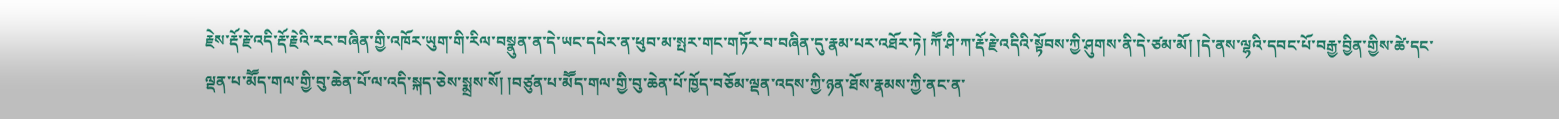རྗེས་རྡོ་རྗེ་འདི་རྡོ་རྗེའི་རང་བཞིན་གྱི་འཁོར་ཡུག་གི་རིལ་བསྣུན་ན་དེ་ཡང་དཔེར་ན་ཕུབ་མ་སྤར་གང་གཏོར་བ་བཞིན་དུ་རྣམ་པར་འཐོར་ཏེ། ཀཽ་ཤི་ཀ་རྡོ་རྗེ་འདིའི་སྟོབས་ཀྱི་ཤུགས་ནི་དེ་ཙམ་མོ། །དེ་ནས་ལྷའི་དབང་པོ་བརྒྱ་བྱིན་གྱིས་ཚེ་དང་ལྡན་པ་མཽད་གལ་གྱི་བུ་ཆེན་པོ་ལ་འདི་སྐད་ཅེས་སྨྲས་སོ། །བཙུན་པ་མཽད་གལ་གྱི་བུ་ཆེན་པོ་ཁྱོད་བཅོམ་ལྡན་འདས་ཀྱི་ཉན་ཐོས་རྣམས་ཀྱི་ནང་ན་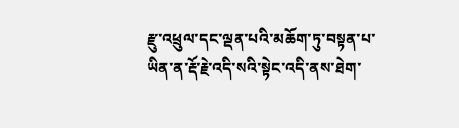རྫུ་འཕྲུལ་དང་ལྡན་པའི་མཆོག་ཏུ་བསྟན་པ་ཡིན་ན་རྡོ་རྗེ་འདི་སའི་སྟེང་འདི་ནས་ཐེག་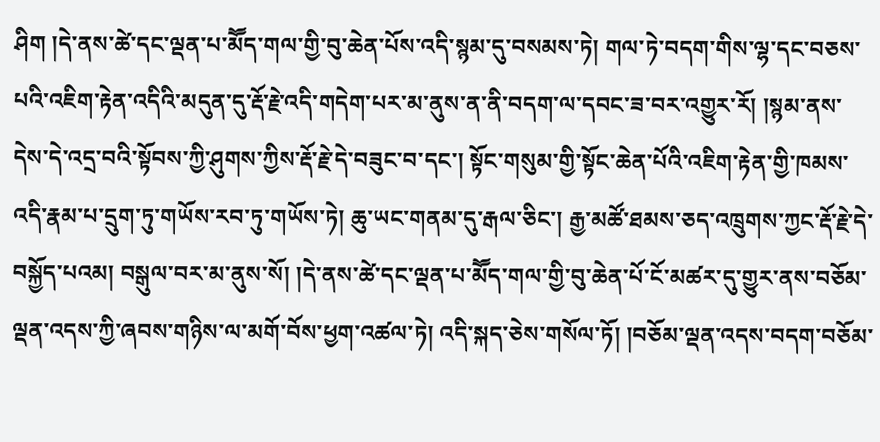ཤིག །དེ་ནས་ཚེ་དང་ལྡན་པ་མཽད་གལ་གྱི་བུ་ཆེན་པོས་འདི་སྙམ་དུ་བསམས་ཏེ། གལ་ཏེ་བདག་གིས་ལྷ་དང་བཅས་པའི་འཇིག་རྟེན་འདིའི་མདུན་དུ་རྡོ་རྗེ་འདི་གདེག་པར་མ་ནུས་ན་ནི་བདག་ལ་དབང་ཟ་བར་འགྱུར་རོ། །སྙམ་ནས་དེས་དེ་འདྲ་བའི་སྟོབས་ཀྱི་ཤུགས་ཀྱིས་རྡོ་རྗེ་དེ་བཟུང་བ་དང་། སྟོང་གསུམ་གྱི་སྟོང་ཆེན་པོའི་འཇིག་རྟེན་གྱི་ཁམས་འདི་རྣམ་པ་དྲུག་ཏུ་གཡོས་རབ་ཏུ་གཡོས་ཏེ། ཆུ་ཡང་གནམ་དུ་རྒལ་ཅིང་། རྒྱ་མཚོ་ཐམས་ཅད་འཁྲུགས་ཀྱང་རྡོ་རྗེ་དེ་བསྐྱོད་པའམ། བསྒུལ་བར་མ་ནུས་སོ། །དེ་ནས་ཚེ་དང་ལྡན་པ་མཽད་གལ་གྱི་བུ་ཆེན་པོ་ངོ་མཚར་དུ་གྱུར་ནས་བཅོམ་ལྡན་འདས་ཀྱི་ཞབས་གཉིས་ལ་མགོ་བོས་ཕྱག་འཚལ་ཏེ། འདི་སྐད་ཅེས་གསོལ་ཏོ། །བཅོམ་ལྡན་འདས་བདག་བཅོམ་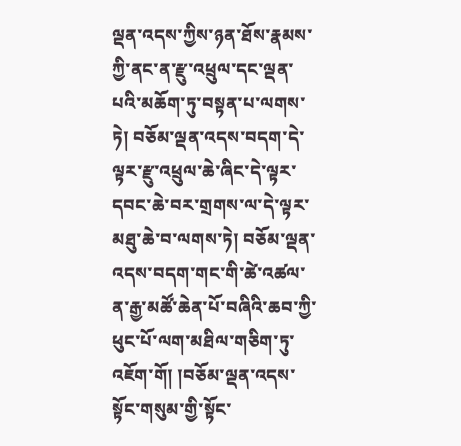ལྡན་འདས་ཀྱིས་ཉན་ཐོས་རྣམས་ཀྱི་ནང་ན་རྫུ་འཕྲུལ་དང་ལྡན་པའི་མཆོག་ཏུ་བསྟན་པ་ལགས་ཏེ། བཅོམ་ལྡན་འདས་བདག་དེ་ལྟར་རྫུ་འཕྲུལ་ཆེ་ཞིང་དེ་ལྟར་དབང་ཆེ་བར་གྲགས་ལ་དེ་ལྟར་མཐུ་ཆེ་བ་ལགས་ཏེ། བཅོམ་ལྡན་འདས་བདག་གང་གི་ཚེ་འཚལ་ན་རྒྱ་མཚོ་ཆེན་པོ་བཞིའི་ཆབ་ཀྱི་ཕུང་པོ་ལག་མཐིལ་གཅིག་ཏུ་འཇོག་གོ། །བཅོམ་ལྡན་འདས་སྟོང་གསུམ་གྱི་སྟོང་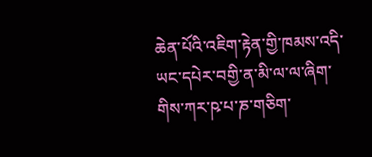ཆེན་པོའི་འཇིག་རྟེན་གྱི་ཁམས་འདི་ཡང་དཔེར་བགྱི་ན་མི་ལ་ལ་ཞིག་གིས་ཀར་ཥ་པ་ཎ་གཅིག་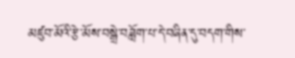མཛུབ་མོའི་རྩེ་མོས་བསྒྲེ་བཟློག་པ་དེ་བཞིན་དུ་བདག་གིས་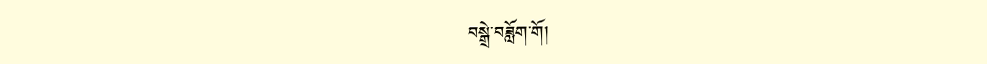བསྒྲེ་བཟློག་གོ།